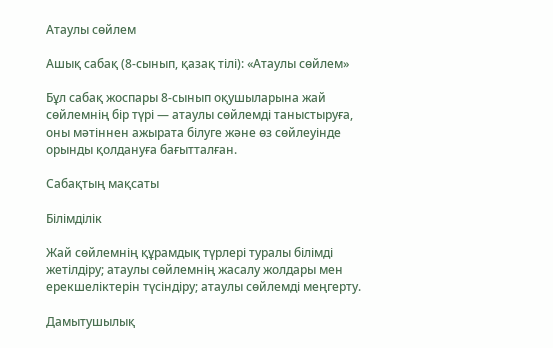Атаулы сөйлем

Ашық сабақ (8-сынып, қазақ тілі): «Атаулы сөйлем»

Бұл сабақ жоспары 8-сынып оқушыларына жай сөйлемнің бір түрі — атаулы сөйлемді таныстыруға, оны мәтіннен ажырата білуге және өз сөйлеуінде орынды қолдануға бағытталған.

Сабақтың мақсаты

Білімділік

Жай сөйлемнің құрамдық түрлері туралы білімді жетілдіру; атаулы сөйлемнің жасалу жолдары мен ерекшеліктерін түсіндіру; атаулы сөйлемді меңгерту.

Дамытушылық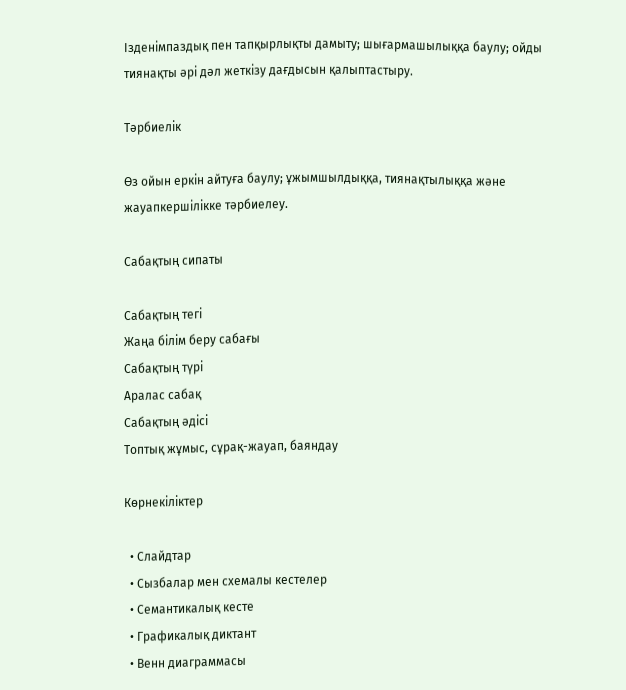Ізденімпаздық пен тапқырлықты дамыту; шығармашылыққа баулу; ойды тиянақты әрі дәл жеткізу дағдысын қалыптастыру.

Тәрбиелік

Өз ойын еркін айтуға баулу; ұжымшылдыққа, тиянақтылыққа және жауапкершілікке тәрбиелеу.

Сабақтың сипаты

Сабақтың тегі
Жаңа білім беру сабағы
Сабақтың түрі
Аралас сабақ
Сабақтың әдісі
Топтық жұмыс, сұрақ-жауап, баяндау

Көрнекіліктер

  • Слайдтар
  • Сызбалар мен схемалы кестелер
  • Семантикалық кесте
  • Графикалық диктант
  • Венн диаграммасы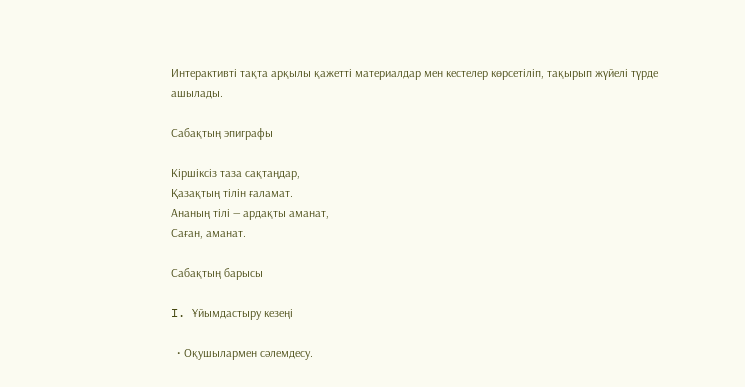Интерактивті тақта арқылы қажетті материалдар мен кестелер көрсетіліп, тақырып жүйелі түрде ашылады.

Сабақтың эпиграфы

Кіршіксіз таза сақтаңдар,
Қазақтың тілін ғаламат.
Ананың тілі — ардақты аманат,
Саған, аманат.

Сабақтың барысы

I. Ұйымдастыру кезеңі

  • Оқушылармен сәлемдесу.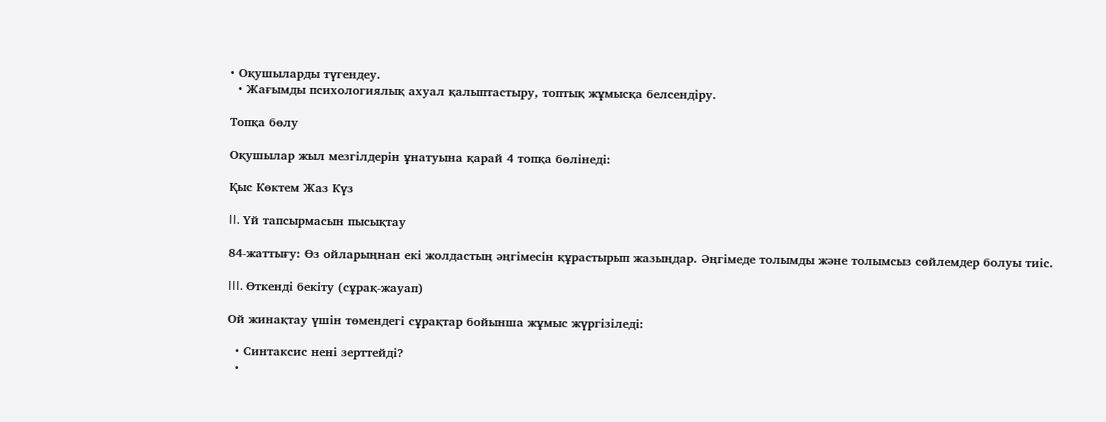• Оқушыларды түгендеу.
  • Жағымды психологиялық ахуал қалыптастыру, топтық жұмысқа белсендіру.

Топқа бөлу

Оқушылар жыл мезгілдерін ұнатуына қарай 4 топқа бөлінеді:

Қыс Көктем Жаз Күз

II. Үй тапсырмасын пысықтау

84-жаттығу: Өз ойларыңнан екі жолдастың әңгімесін құрастырып жазыңдар. Әңгімеде толымды және толымсыз сөйлемдер болуы тиіс.

III. Өткенді бекіту (сұрақ-жауап)

Ой жинақтау үшін төмендегі сұрақтар бойынша жұмыс жүргізіледі:

  • Синтаксис нені зерттейді?
  •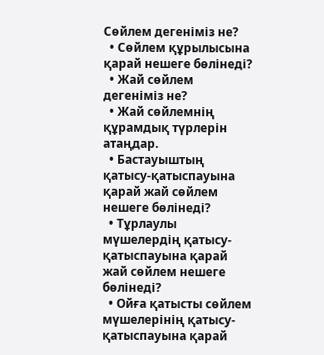Сөйлем дегеніміз не?
  • Сөйлем құрылысына қарай нешеге бөлінеді?
  • Жай сөйлем дегеніміз не?
  • Жай сөйлемнің құрамдық түрлерін атаңдар.
  • Бастауыштың қатысу-қатыспауына қарай жай сөйлем нешеге бөлінеді?
  • Тұрлаулы мүшелердің қатысу-қатыспауына қарай жай сөйлем нешеге бөлінеді?
  • Ойға қатысты сөйлем мүшелерінің қатысу-қатыспауына қарай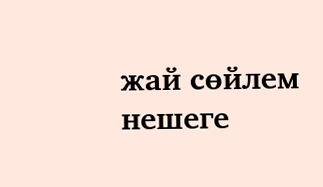жай сөйлем нешеге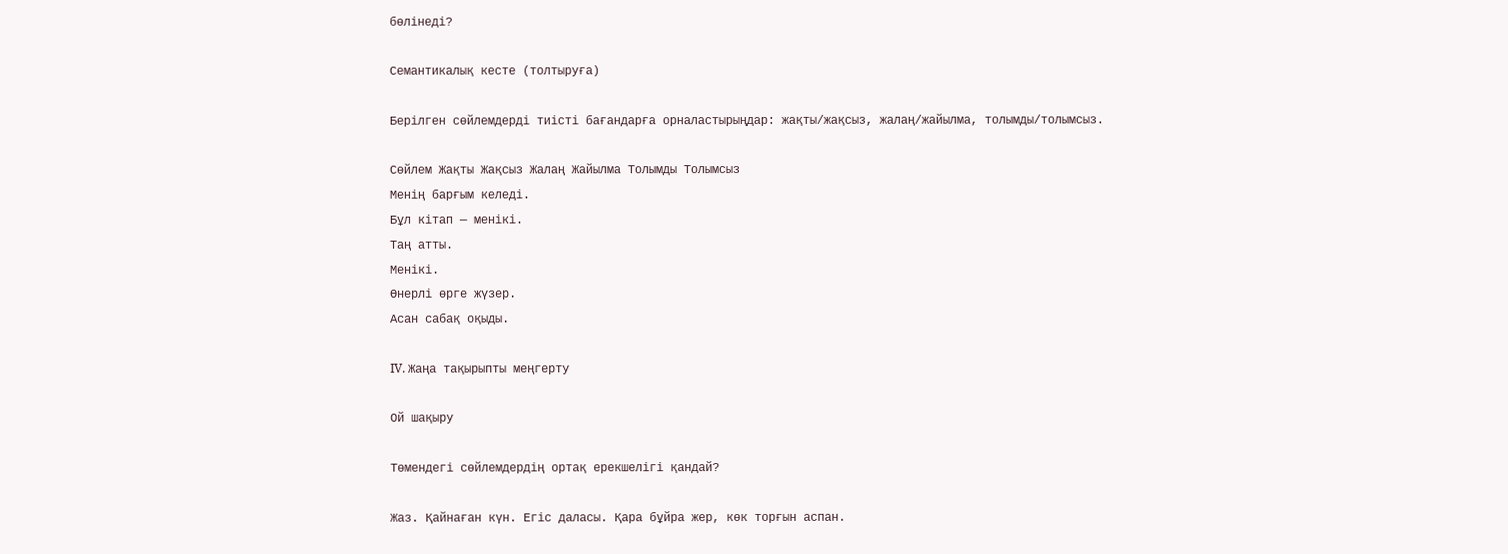бөлінеді?

Семантикалық кесте (толтыруға)

Берілген сөйлемдерді тиісті бағандарға орналастырыңдар: жақты/жақсыз, жалаң/жайылма, толымды/толымсыз.

Сөйлем Жақты Жақсыз Жалаң Жайылма Толымды Толымсыз
Менің барғым келеді.
Бұл кітап — менікі.
Таң атты.
Менікі.
Өнерлі өрге жүзер.
Асан сабақ оқыды.

IV. Жаңа тақырыпты меңгерту

Ой шақыру

Төмендегі сөйлемдердің ортақ ерекшелігі қандай?

Жаз. Қайнаған күн. Егіс даласы. Қара бұйра жер, көк торғын аспан.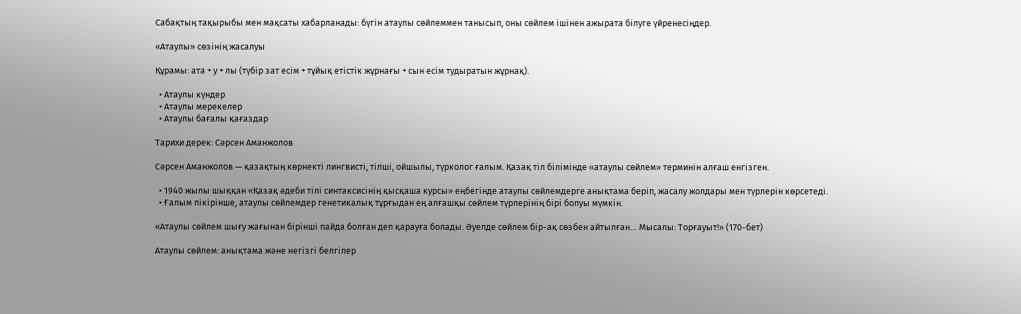Сабақтың тақырыбы мен мақсаты хабарланады: бүгін атаулы сөйлеммен танысып, оны сөйлем ішінен ажырата білуге үйренесіңдер.

«Атаулы» сөзінің жасалуы

Құрамы: ата + у + лы (түбір зат есім + тұйық етістік жұрнағы + сын есім тудыратын жұрнақ).

  • Атаулы күндер
  • Атаулы мерекелер
  • Атаулы бағалы қағаздар

Тарихи дерек: Сәрсен Аманжолов

Сәрсен Аманжолов — қазақтың көрнекті лингвисті, тілші, ойшылы, түрколог ғалым. Қазақ тіл білімінде «атаулы сөйлем» терминін алғаш енгізген.

  • 1940 жылы шыққан «Қазақ әдеби тілі синтаксисінің қысқаша курсы» еңбегінде атаулы сөйлемдерге анықтама беріп, жасалу жолдары мен түрлерін көрсетеді.
  • Ғалым пікірінше, атаулы сөйлемдер генетикалық тұрғыдан ең алғашқы сөйлем түрлерінің бірі болуы мүмкін.

«Атаулы сөйлем шығу жағынан бірінші пайда болған деп қарауға болады. Әуелде сөйлем бір-ақ сөзбен айтылған… Мысалы: Торғауыт!» (170-бет)

Атаулы сөйлем: анықтама және негізгі белгілер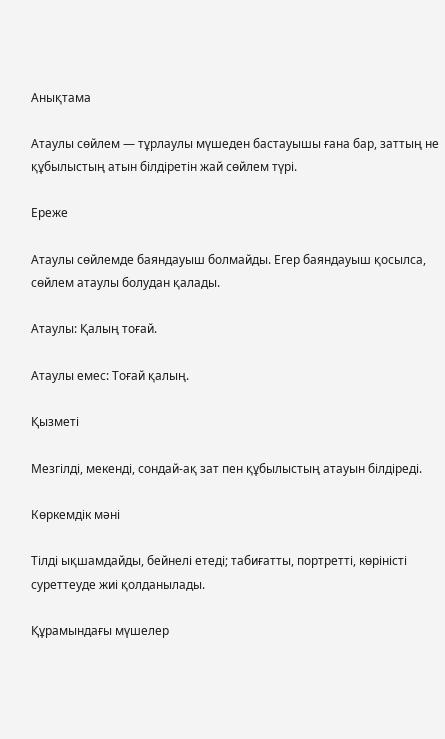Анықтама

Атаулы сөйлем — тұрлаулы мүшеден бастауышы ғана бар, заттың не құбылыстың атын білдіретін жай сөйлем түрі.

Ереже

Атаулы сөйлемде баяндауыш болмайды. Егер баяндауыш қосылса, сөйлем атаулы болудан қалады.

Атаулы: Қалың тоғай.

Атаулы емес: Тоғай қалың.

Қызметі

Мезгілді, мекенді, сондай-ақ зат пен құбылыстың атауын білдіреді.

Көркемдік мәні

Тілді ықшамдайды, бейнелі етеді; табиғатты, портретті, көріністі суреттеуде жиі қолданылады.

Құрамындағы мүшелер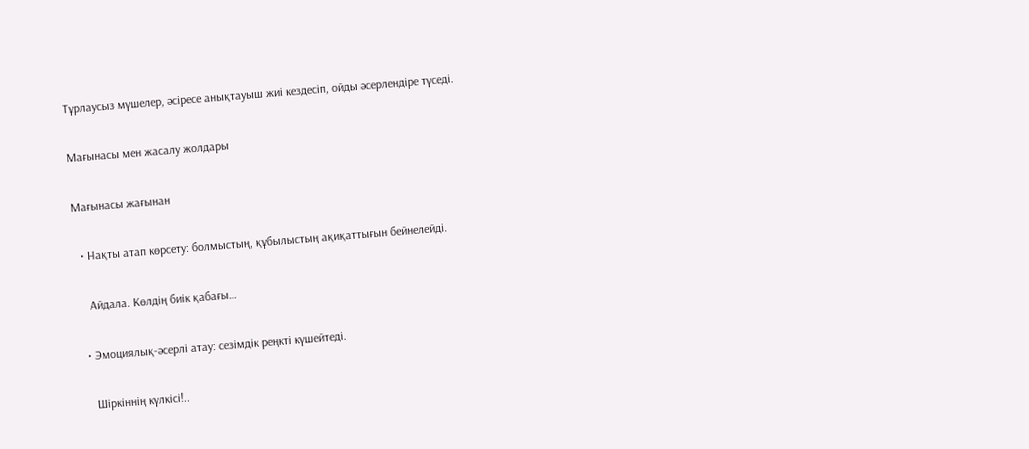Тұрлаусыз мүшелер, әсіресе анықтауыш жиі кездесіп, ойды әсерлендіре түседі.

Мағынасы мен жасалу жолдары

Мағынасы жағынан

  • Нақты атап көрсету: болмыстың, құбылыстың ақиқаттығын бейнелейді.

    Айдала. Көлдің биік қабағы…

  • Эмоциялық-әсерлі атау: сезімдік реңкті күшейтеді.

    Шіркіннің күлкісі!..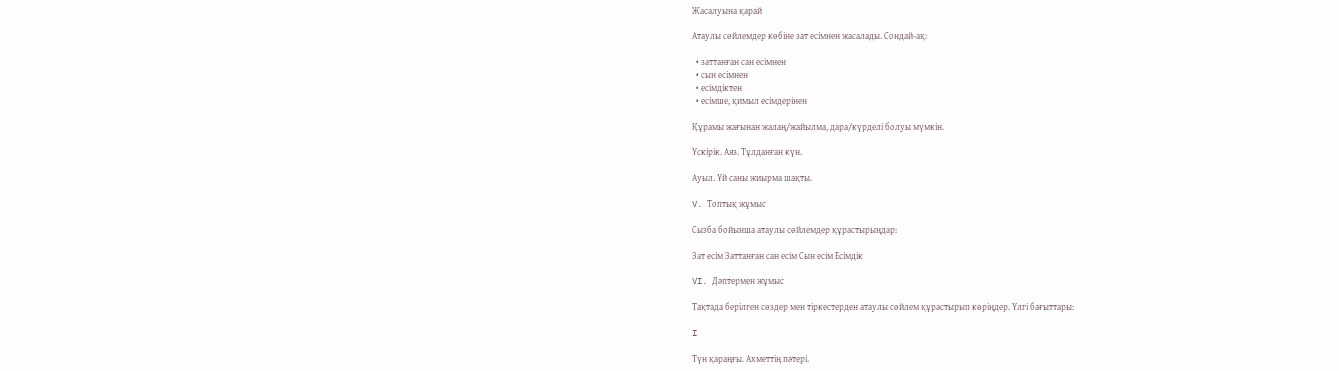Жасалуына қарай

Атаулы сөйлемдер көбіне зат есімнен жасалады. Сондай-ақ:

  • заттанған сан есімнен
  • сын есімнен
  • есімдіктен
  • есімше, қимыл есімдерінен

Құрамы жағынан жалаң/жайылма, дара/күрделі болуы мүмкін.

Үскірік. Аяз. Тұлданған күн.

Ауыл. Үй саны жиырма шақты.

V. Топтық жұмыс

Сызба бойынша атаулы сөйлемдер құрастырыңдар:

Зат есім Заттанған сан есім Сын есім Есімдік

VI. Дәптермен жұмыс

Тақтада берілген сөздер мен тіркестерден атаулы сөйлем құрастырып көріңдер. Үлгі бағыттары:

I

Түн қараңғы. Ахметтің пәтері.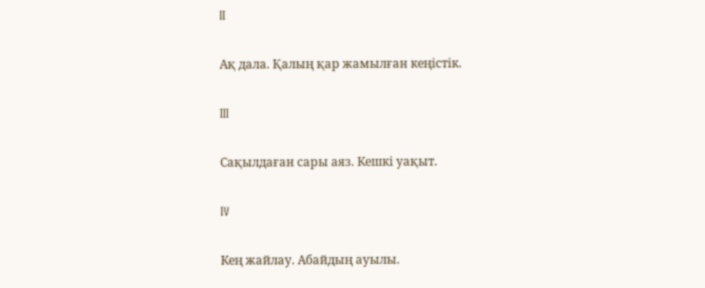II

Ақ дала. Қалың қар жамылған кеңістік.

III

Сақылдаған сары аяз. Кешкі уақыт.

IV

Кең жайлау. Абайдың ауылы.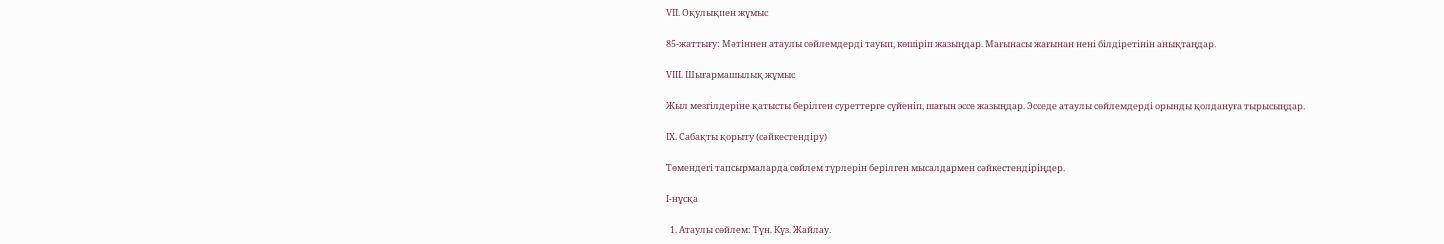VII. Оқулықпен жұмыс

85-жаттығу: Мәтіннен атаулы сөйлемдерді тауып, көшіріп жазыңдар. Мағынасы жағынан нені білдіретінін анықтаңдар.

VIII. Шығармашылық жұмыс

Жыл мезгілдеріне қатысты берілген суреттерге сүйеніп, шағын эссе жазыңдар. Эсседе атаулы сөйлемдерді орынды қолдануға тырысыңдар.

IX. Сабақты қорыту (сәйкестендіру)

Төмендегі тапсырмаларда сөйлем түрлерін берілген мысалдармен сәйкестендіріңдер.

I-нұсқа

  1. Атаулы сөйлем: Түн. Күз. Жайлау.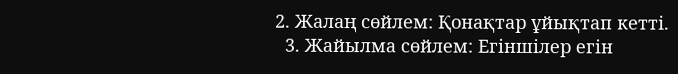2. Жалаң сөйлем: Қонақтар ұйықтап кетті.
  3. Жайылма сөйлем: Егіншілер егін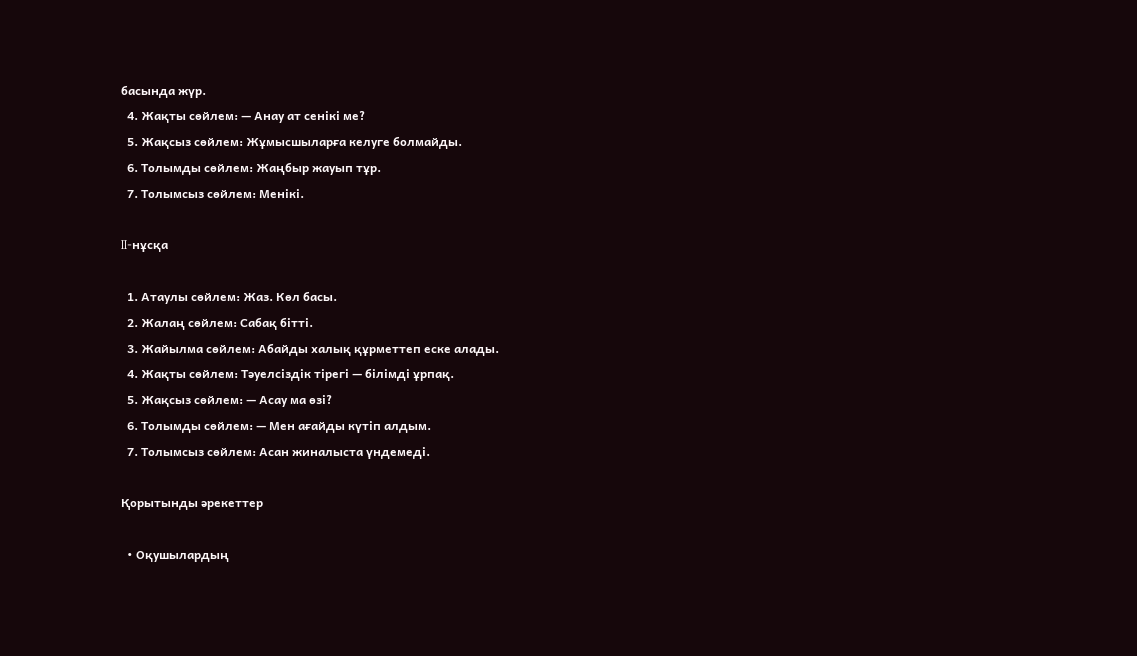басында жүр.
  4. Жақты сөйлем: — Анау ат сенікі ме?
  5. Жақсыз сөйлем: Жұмысшыларға келуге болмайды.
  6. Толымды сөйлем: Жаңбыр жауып тұр.
  7. Толымсыз сөйлем: Менікі.

II-нұсқа

  1. Атаулы сөйлем: Жаз. Көл басы.
  2. Жалаң сөйлем: Сабақ бітті.
  3. Жайылма сөйлем: Абайды халық құрметтеп еске алады.
  4. Жақты сөйлем: Тәуелсіздік тірегі — білімді ұрпақ.
  5. Жақсыз сөйлем: — Асау ма өзі?
  6. Толымды сөйлем: — Мен ағайды күтіп алдым.
  7. Толымсыз сөйлем: Асан жиналыста үндемеді.

Қорытынды әрекеттер

  • Оқушылардың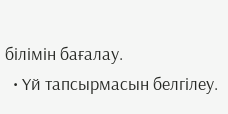білімін бағалау.
  • Үй тапсырмасын белгілеу.